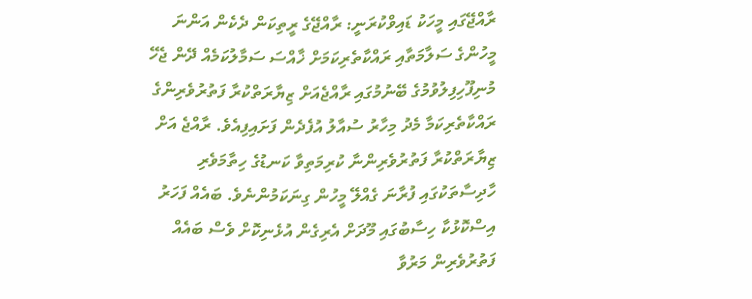ރާއްޖޭގައި މީހަކު ޑައިވްކުރަނީ: ރާއްޖޭގެ ރީތިކަން ދެކެން އަންނަ މީހުންގެ ސަލާމަތާއި ރައްކާތެރިކަމަށް ޚާއްސަ ސަމާލުކަމެއް ދޭން ޖެހޭ
މުނިފޫހިފިލުވުމުގެ ބޭނުމުގައި ރާއްޖެއަށް ޒިޔާރަތްކުރާ ފަތުރުވެރިންގެ ރައްކާތެރިކަމާ މެދު މިހާރު ސުއާލު އުފެދެން ފަށައިފިއެވެ. ރާއްޖެ އަށް ޒިޔާރަތްކުރާ ފަތުރުވެރިންނާ ކުރިމަތިވާ ކަނޑުގެ ހިތާމަވެރި ހާދިސާތަކުގައި ފުރާނަ ގެއްލޭ މީހުން ގިނަކަމުންނެވެ. ބައެއް ފަހަރު އިސްކޮޅުކާ ހިސާބުގައި މޫދަށް އެރިގެން އުޅެނިކޮށް ވެސް ބައެއް ފަތުރުވެރިން މަރުވާ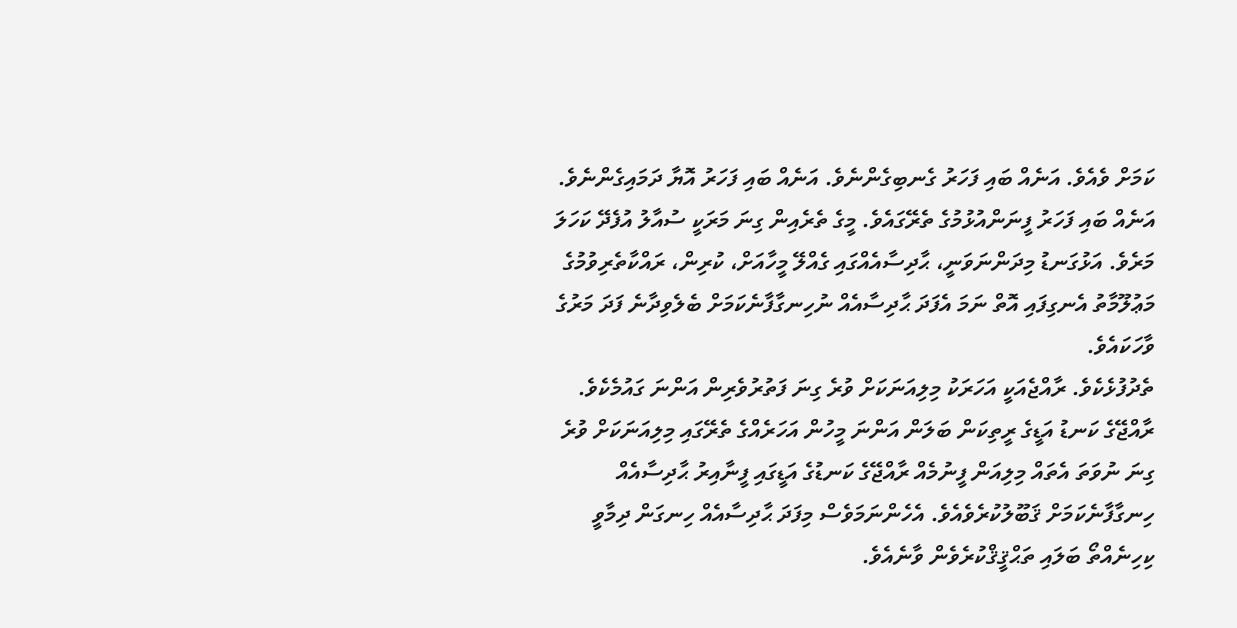ކަމަށް ވެއެވެ. އަނެއް ބައި ފަހަރު ގެނބިގެންނެވެ. އަނެއް ބައި ފަހަރު އޮޔާ ދަމައިގެންނެވެ. އަނެއް ބައި ފަހަރު ފީނަންއުޅުމުގެ ތެރޭގައެވެ. މީގެ ތެރެއިން ގިނަ މަރަކީ ސުއާލު އުފެދޭ ކަހަލަ މަރެވެ. އަޅުގަނޑު މިދަންނަވަނީ، ޙާދިސާއެއްގައި ގެއްލޭ މީހާއަށް، ކުރިން، ރައްކާތެރިވުމުގެ މަޢުލޫމާތު އެނގިފައި އޮތް ނަމަ އެފަދަ ޙާދިސާއެއް ނުހިނގާފާނެކަމަށް ބެލެވިދާނެ ފަދަ މަރުގެ ވާހަކައެވެ.
ތެދުފުޅެކެވެ. ރާއްޖެއަކީ އަހަރަކު މިލިއަނަކަށް ވުރެ ގިނަ ފަތުރުވެރިން އަންނަ ގައުމެކެވެ. ރާއްޖޭގެ ކަނޑު އަޑީގެ ރީތިކަން ބަލަން އަންނަ މީހުން އަހަރެއްގެ ތެރޭގައި މިލިއަނަކަށް ވުރެ ގިނަ ނުވަތަ އެތައް މިލިއަން ފީނުމެއް ރާއްޖޭގެ ކަނޑުގެ އަޑީގައި ފީނާއިރު ޙާދިސާއެއް ހިނގާފާނެކަމަށް ޤަބޫލުކުރެވެއެވެ. އެހެންނަމަވެސް މިފަދަ ޙާދިސާއެއް ހިނގަން ދިމާވީ ކިހިނެއްތޯ ބަލައި ތަޙްޤީޤްކުރެވެން ވާނެއެވެ.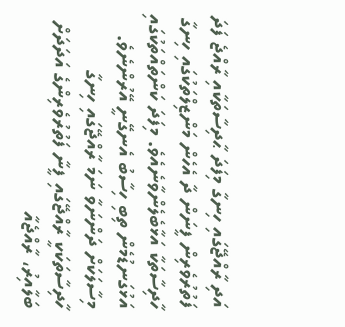އަދި ރާއްޖޭގައި ހިނގާ މިފަދަ ޙާދިސާތަކާއި ރާއްޖެ ފަދަ ފަތުރުވެރިން ފީނަން ދާ އެހެން މަންޒިލްތަކުގައި ހިނގާ ހާދިސާތަކާ އަޅާބެލެންވާނެއެވެ. މިފަދަ ކަންތައްތަކުގައި އަޅުގަނޑުމެން ތިބި ހިސާބު އެނގޭނީ އޭރުންނެވެ. މިސާލަކަށް ދަންނަވާ ނަމަ ރާއްޖޭގައި ހިނގާ ހާދިސާތަކަކީ ރާއްޖޭގައި ފީނާ ފަތުރުވެރިންގެ އަދަދަށް ބަލާއިރު، ރާއްޖެއާ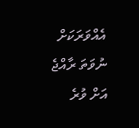އެއްވަރަކަށް ނުވަތަ ރާއްޖެ އަށް ވުރެ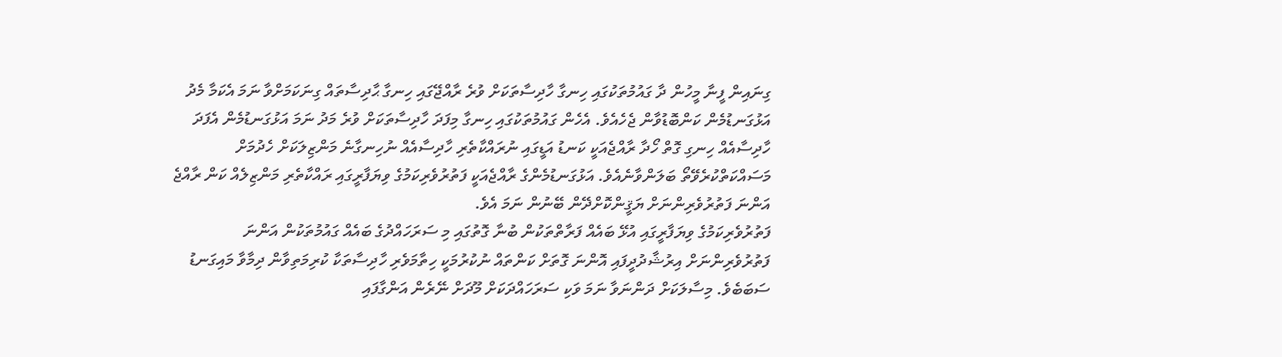ގިނައިން ފީނާ މީހުން ދާ ގައުމުތަކުގައި ހިނގާ ހާދިސާތަކަށް ވުރެ ރާއްޖޭގައި ހިނގާ ޙާދިސާތައް ގިނަކަމަށްވާ ނަމަ އެކަމާ މެދު އަޅުގަނޑުމެން ކަންބޮޑުވާން ޖެހެއެވެ. އެހެން ގައުމުތަކުގައި ހިނގާ މިފަދަ ހާދިސާތަކަށް ވުރެ މަދު ނަމަ އަޅުގަނޑުމެން އެފަދަ ހާދިސާއެއް ހިނގި ގޮތް ހޯދާ ރާއްޖެއަކީ ކަނޑު އަޑީގައި ނުރައްކާތެރި ހާދިސާއެއް ނުހިނގާނެ މަންޒިލަކަށް ހެދުމަށް މަސައްކަތްކުރެވޭތޯ ބަލަންވާނެއެވެ. އަޅުގަނޑުމެންގެ ރާއްޖެއަކީ ފަތުރުވެރިކަމުގެ ވިޔަފާރީގައި ރައްކާތެރި މަންޒިލެއް ކަން ރާއްޖެ އަންނަ ފަތުރުވެރިންނަށް ޔަޤީންކޮށްދޭން ބޭނުން ނަމަ އެވެ.
ފަތުރުވެރިކަމުގެ ވިޔަފާރީގައި އުޅޭ ބައެއް ފަރާތްތަކުން ބުނާ ގޮތުގައި މި ސަރަހައްދުގެ ބައެއް ގައުމުތަކުން އަންނަ ފަތުރުވެރިންނަށް އިރުޝާދުދީފައި އޮންނަ ގޮތަށް ކަންތައް ނުކުރުމަކީ ހިތާމަވެރި ހާދިސާތަކާ ކުރިމަތިވާން ދިމާވާ މައިގަނޑު ސަބަބެވެ. މިސާލަކަށް ދަންނަވާ ނަމަ ވަކި ސަރަހައްދަކަށް މޫދަށް ނޭރެން އަންގާފައި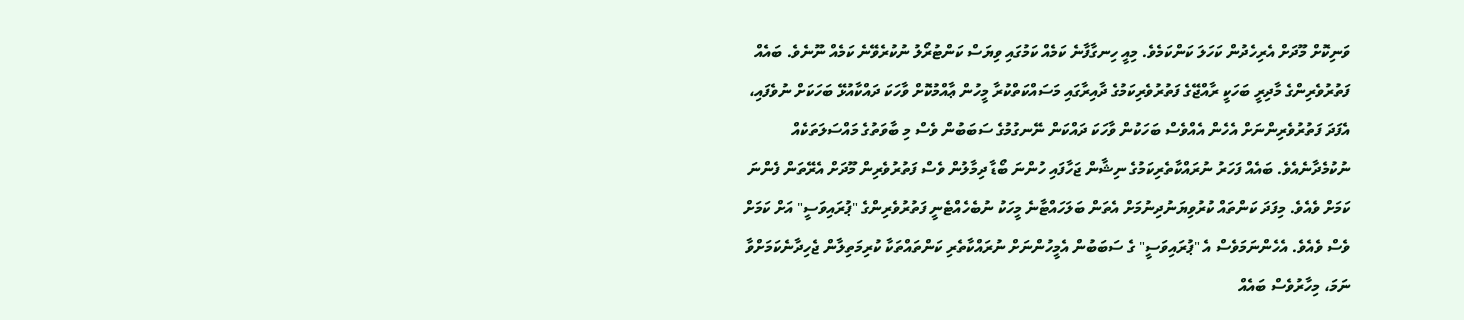ވަނިކޮށް މޫދަށް އެރިހެދުން ކަހަލަ ކަންކަމެވެ. މިއީ ހިނގާފާނެ ކަމެއް ކަމުގައި ވިޔަސް ކަންޓުރޯލު ނުކުރެވޭނެ ކަމެއް ނޫނެވެ. ބައެއް ފަތުރުވެރިންގެ މާދިރީ ބަހަކީ ރާއްޖޭގެ ފަތުރުވެރިކަމުގެ ދާއިރާގައި މަސައްކަތްކުރާ މީހުން ޢާއްމުކޮށް ވާހަކަ ދައްކާއުޅޭ ބަހަކަށް ނުވެފައި، އެފަދަ ފަތުރުވެރިންނަށް އެހެން އެއްވެސް ބަހަކުން ވާހަކަ ދައްކަން ނޭނގުމުގެ ސަބަބުން ވެސް މި ބާވަތުގެ މައްސަލަތަކެއް ނުކުމެދާނެއެވެ. ބައެއް ފަހަރު ނުރައްކާތެރިކަމުގެ ނިޝާން ޖަހާފައި ހުންނަ ބޯޑާ ދިމާލުން ވެސް ފަތުރުވެރިން މޫދަށް އެރޭތަން ފެންނަ ކަމަށް ވެއެވެ. މިފަދަ ކަންތައް ކުރުވިޔަނުދިނުމަށް އެތަން ބަލަހައްޓާނެ މީހަކު ނުބެހެއްޓެނީ ފަތުރުވެރިންގެ "ޕުރައިވަސީ" އަށް ކަމަށް ވެސް ވެއެވެ. އެހެންނަމަވެސް އެ "ޕުރައިވަސީ" ގެ ސަބަބުން އެމީހުންނަށް ނުރައްކާތެރި ކަންތައްތަކާ ކުރިމަތިލާން ޖެހިދާނެކަމަށްވާ ނަމަ، މިހާރުވެސް ބައެއް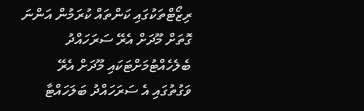ރިޒޯޓްތަކުގައި ކަންތައް ކުރަމުން އަންނަ ގޮތަށް މޫދަށް އެރޭ ސަރަހައްދު ބެލެހެއްޓުމަށްޓަކައި މޫދަށް އެރޭ ވަގުތުގައި އެ ސަރަހައްދު ބަލަހައްޓާ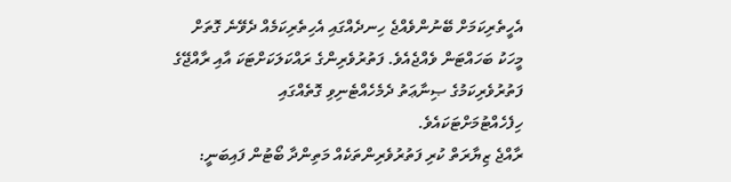އެހީތެރިކަމަށް ބޭނުންވެއްޖެ ހިނދެއްގައި އެހިތެރިކަމެއް ދެވޭނެ ގޮތަށް މީހަކު ބަހައްޓަން ވެއްޖެއެވެ. ފަތުރުވެރިންގެ ރައްކަލަކަށްޓަކަ އާއި ރާއްޖޭގެ ފަތުރުވެރިކަމުގެ ޞިނާޢަތު ދެމެހެއްޓެނިވި ގޮތެއްގައި ހިފެހެއްޓުމަށްޓަކައެވެ.
ރާއްޖެ ޒިޔާރަތް ކުރި ފަތުރުވެރިންތަކެއް މަތިންދާ ބޯޓުން ފައިބަނީ: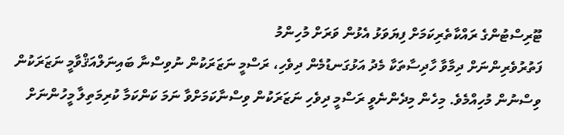ޓޫރިސްޓުންގެ ރައްކާތެރިކަމަށް ފިޔަވަޅު އެޅުން ވަރަށް މުހިންމު
ފަތުރުވެރިންނަށް ދިމާވާ ހާދިސާތަކާ މެދު އަޅުގަނޑުމެން ދިވެހި، ރަސްމީ ނަޒަރަކުން ނުވިސްނާ ބައިނަލްއަޤްވާމީ ނަޒަރަކުން ވިސްނުން މުހިއްމެވެ. މިހެން މިދެންނެވީ ރަސްމީ ދިވެހި ނަޒަރަކުން ވިސްނާކަމަށްވާ ނަމަ ކަންކަމާ ކުރިމަތިލާ މީހުންނަށް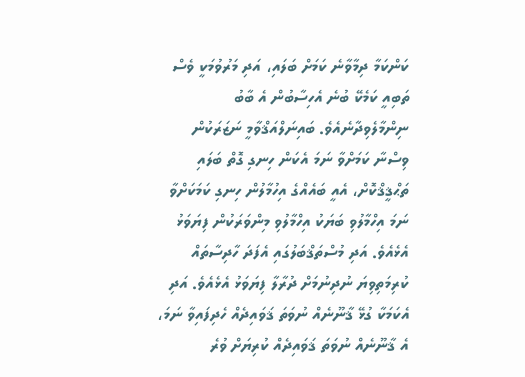ކަންކަމާ ދިމާވާނެ ކަމަށް ބަލައި، އަދި މަރުވުމަކީ ވެސް ތަބިއީ ކަމެކޭ ބުނެ އެހިސާބުން އެ ބާބު ނިންމާލެވިދާނެއެވެ. ބައިނަލްއަޤްވާމީ ނަޒަރަކުން ވިސްނާ ކަމަށްވާ ނަމަ އެކަން ހިނގި ގޮތް ބަލައި ތަޙްޤީޤްކޮށް، އެއީ ބައެއްގެ އިހުމާލުން ހިނގި ކަމަކަށްވާ ނަމަ އިހްމާލުވި ބަޔަކު އިހްމާލުވި މިންވަރަކުން ފިޔަވަޅު އެޅެއެވެ. އަދި މުސްތަޤްބަލުގައި އެފަދަ ހާދިސާތައް ކުރިމަތިވިޔަ ނުދިނުމަށް ދުރާލާ ފިޔަވަޅު އެޅެއެވެ. އަދި އެކަމަކާ ގުޅޭ ޤާނޫނެއް ނުވަތަ ޤަވައިދެއް ހެދިފައިވާ ނަމަ، އެ ޤާނޫނެއް ނުވަތަ ޤަވައިދެއް ކުރިޔަށް ވުރެ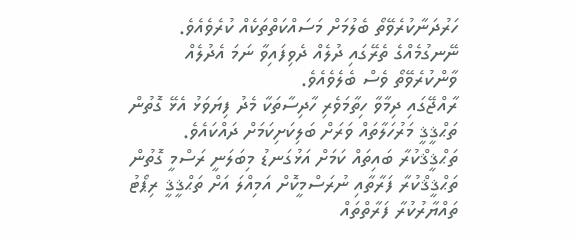ހަރުދަނާކުރެވޭތޯ ބެލުމަށް މަސައްކަތްތަކެއް ކުރެވެއެވެ. ނޭނގުމެއްގެ ތެރޭގައި ދުލެއް ދެވިފައިވާ ނަމަ އެދުލެއް ވާންކުރެވޭތޯ ވެސް ބެލެވެއެވެ.
ރާއްޖޭގައި ދިމާވާ ހިތާމަވެރި ހާދިސާތަކާ މެދު ފިޔަވަޅު އެޅޭ ގޮތުން ތަޙްޤީޤީ މަރުހަލާތައް ވަރަށް ބަލިކަށިކަމަށް ދައްކައެވެ. ތަޙްޤީޤްކުރާ ބައިތައް ކަމަށް އަޅުގަނޑު މިބަލަނީ ރަސްމީ ގޮތުން ތަޙްޤީޤްކުރާ ފަރާތާއި ނުރަސްމީކޮށް އަމިއްލަ އަށް ތަޙްޤީޤީ ރިޕޯޓު ތައްޔާރުކުރާ ފަރާތްތައް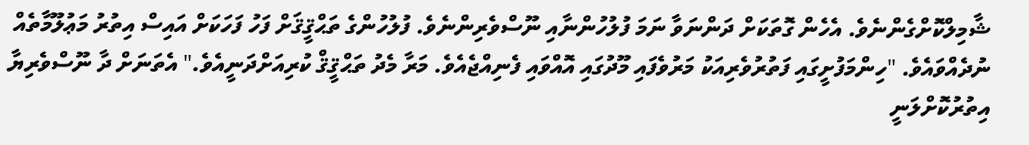ޝާމިލްކޮށްގެންނެވެ. އެހެން ގޮތަކަށް ދަންނަވާ ނަމަ ފުލުހުންނާއި ނޫސްވެރިންނެވެ. ފުލުހުންގެ ތަޙްޤީޤަށް ފަހު ފަހަކަށް އައިސް އިތުރު މަޢުލޫމާތެއް ނުދެއްވައެވެ. "ހިންމަފުށީގައި ފަތުރުވެރިއަކު މަރުވެފައި މޫދުގައި އޮއްވައި ފެނިއްޖެއެވެ. މަރާ މެދު ތަޙްޤީޤް ކުރިއަށްދަނީއެވެ." އެތަނަށް ދާ ނޫސްވެރިޔާ އިތުރުކޮށްލަނީ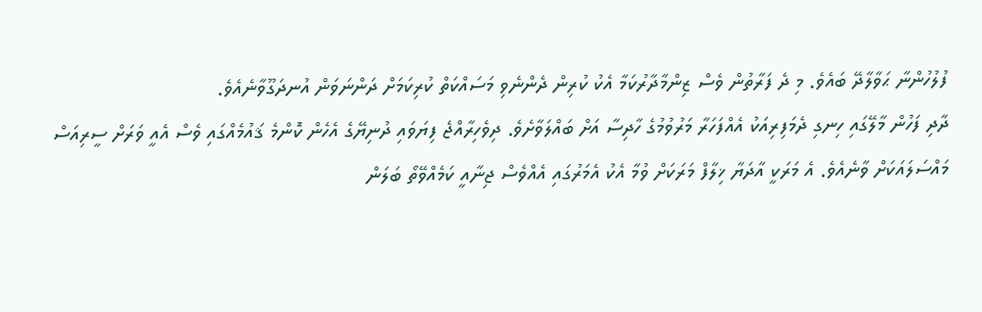ފުލުހުންނާ ޙަވާލާދޭ ބައެވެ. މި ދެ ފަރާތުން ވެސް ޒިންމާދާރުކަމާ އެކު ކުރިން ދެންނެވި މަސައްކަތް ކުރިކަމަށް ދަންނަވަން އުނދަގޫވާނެއެވެ.
ދާދި ފަހުން މާލޭގައި ހިނގި ދެމަފިރިއަކު އެއްފަހަރާ މަރުވުމުގެ ހާދިސާ އަށް ބައްލަވާށެވެ. ދިވެހިރާއްޖެ ފިޔަވައި ދުނިޔޭގެ އެހެން ކޮންމެ ޤައުމެއްގައި ވެސް އެއީ ވަރަށް ސީރިއަސް މައްސަލައަކަށް ވާނެއެވެ. އެ މަރަކީ އާދަޔާ ޚިލާފް މަރަކަށް ވުމާ އެކު އެމަރުގައި އެއްވެސް ޖިނާއީ ކަމެއްވޭތޯ ބަލަން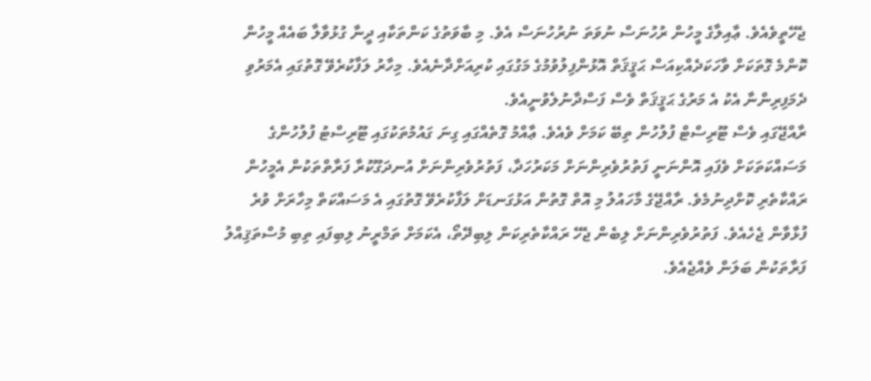ޖެހޭތީވެއެވެ. ޢާއިލާގެ މީހުން ރުހުނަސް ނުވަތަ ނުރުހުނަސް އެވެ. މި ބާވަތުގެ ކަންތަކާއި ދީނާ ގުޅުވާލާ ބައެއް މީހުން ކޮންމެ ގޮތަކަށް ވާހަކަދެއްކިއަސް ޙަޤީޤަތް އޮޅުންފިލުވުމުގެ މަގުގައި ކުރިއަށްދާނެއެވެ. މިހާރު ލަފާކުރެވޭ ގޮތުގައި އެމަރުވި ދެމަފިރިންނާ އެކު އެ މަރުގެ ޙަޤީޤަތް ވެސް ފަސްދާނުލެވުނީއެވެ.
ރާއްޖޭގައި ވެސް ޓޫރިސްޓް ފުލުހުން ތިބޭ ކަމަށް ވެއެވެ. ޢާއްމު ގޮތެއްގައި ގިނަ ގައުމުތަކުގައި ޓޫރިސްޓު ފުލުހުންގެ މަސައްކަތަކަށް ވެފައި އޮންނަނީ ފަތުރުވެރިންނަށް މަކަރުހަދާ، ފަތުރުވެރިންނަށް އުނދަގޫކުރާ ފަރާތްތަކުން އެމީހުން ރައްކާތެރި ކޮށްދިނުމެވެ. ރާއްޖޭގެ މާހައުލު މި އޮތް ގޮތުން އަޅުގަނޑަށް ލަފާކުރެވޭ ގޮތުގައި އެ މަސައްކަތް މިހާރަށް ވުރެ ފުޅާވާން ޖެހެއެވެ. ފަތުރުވެރިންނަށް ލިބެން ޖެހޭ ރައްކާތެރިކަން ލިބިދޭތޯ، އެކަމަށް ތަމްރީނު ލިބިފައި ތިބި މުސްތަޤިއްލު ފަރާތަކުން ބަލަން ވެއްޖެއެވެ.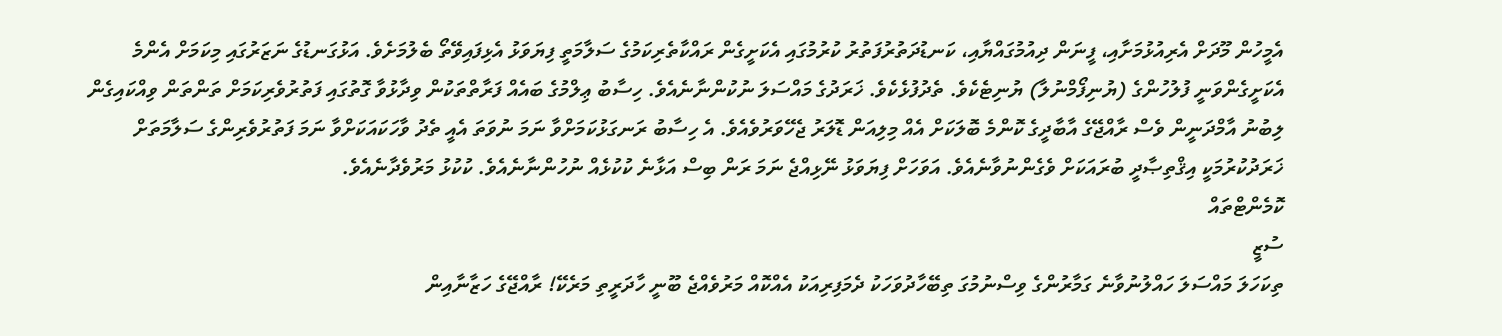އެމީހުން މޫދަށް އެރިއުޅުމަށާއި، ފީނަން ދިއުމުގައްޔާއި، ކަނޑުދަތުރުފަތުރު ކުރުމުގައި އެކަށީގެން ރައްކާތެރިކަމުގެ ސަލާމަތީ ފިޔަވަޅު އެޅިފައިވޭތޯ ބެލުމަށެވެ. އަޅުގަނޑުގެ ނަޒަރުގައި މިކަމަށް އެންމެ އެކަށީގެންވަނީ ފުލުހުންގެ (ޔުނިފޯމްނުލާ) ޔުނިޓެކެވެ. ތެދުފުޅެކެވެ. ޚަރަދުގެ މައްސަލަ ނުކުންނާނެއެވެ. ހިސާބު ޢިލްމުގެ ބައެއް ފަރާތްތަކުން ވިދާޅުވާ ގޮތުގައި ފަތުރުވެރިކަމަށް ތަންތަން ވިއްކައިގެން ލިބުނު އާމްދަނީން ވެސް ރާއްޖޭގެ އާބާދީގެ ކޮންމެ ބޮލަކަށް އެއް މިލިއަން ޑޮލަރު ޖެހޭވަރުވެއެވެ. އެ ހިސާބު ރަނގަޅުކަމަށްވާ ނަމަ ނުވަތަ އެއީ ތެދު ވާހަކައަކަށްވާ ނަމަ ފަތުރުވެރިންގެ ސަލާމަތަށް ޚަރަދުކުރުމަކީ އިޤްތިޞާދީ ބުރައަކަށް ވެގެންނުވާނެއެވެ. އަވަހަށް ފިޔަވަޅު ނޭޅިއްޖެ ނަމަ ރަން ބިސް އަޅާނެ ކުކުޅެއް ނުހުންނާނެއެވެ. ކުކުޅު މަރުވެދާނެއެވެ.
ކޮމެންޓްތައް
ސުޒީ
ތިކަހަލަ މައްސަލަ ހައްލުނުވާނެ ގަމާރުންގެ ވިސްނުމުގަ ތިބޭހާދުވަހަކު ދެމަފިރިއަކު އެއްކޮއް މަރުވެއްޖެ ބޫނީ ހާދަރީތި މަރެކޭ! ރާއްޖޭގެ ހަޒާނާއިން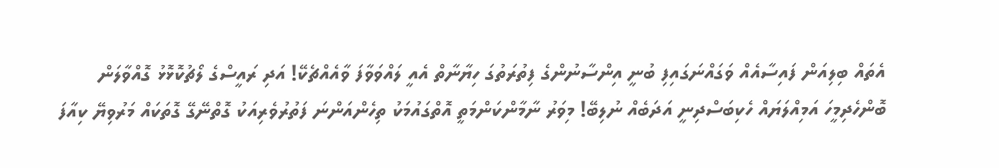އެތައް ބިލިއަން ފައިސާއެއް ވަގައްނަގައިފި ބުނީ އިންސާނުންގެ ފިތުރަތުގަ ހިޔާނާތް އެއީ ލައްވަވާފަ ވާއެއްޗެކޭ! އަދި ރައީސްގެ ލޯޗުކޮޅޮޅު ގޮއްވާލަން ބޮންހެދިމީހަ އަމިއްލަޔައް ހެކިބަސްދިނީ އަދަބެއް ނުލިބޭ! މިވަރު ނާމާންކަންމަތީ އޮތްގައުމަކު ތިހެންއަންނަ ފަތުރުވެރިއަކު ގޮތްނޭގޭ ގޮތަކައް މަރުވިޔޭ ކިއާފަ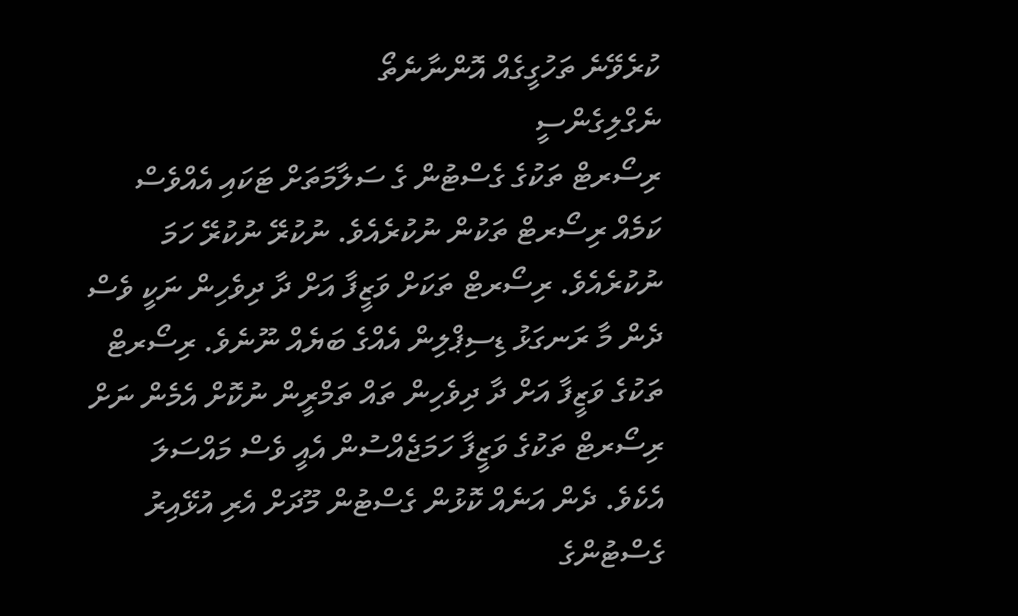ކުރެވޭނެ ތަހުގީގެއް އޮންނާނެތޯ
ނެގްލިގެންސީ
ރިސޯރޓް ތަކުގެ ގެސްޓުން ގެ ސަލާމަތަށް ޓަކައި އެއްވެސް ކަމެއް ރިސޯރޓް ތަކުން ނުކުރެއެވެ. ނުކުރޭ ނުކުރޭ ހަމަ ނުކުރެއެވެ. ރިސޯރޓް ތަކަށް ވަޒީފާ އަށް ދާ ދިވެހިން ނަކީ ވެސް ދެން މާ ރަނގަޅު ޑިސިޕްލިން އެއްގެ ބަޔެއް ނޫނެވެ. ރިސޯރޓް ތަކުގެ ވަޒީފާ އަށް ދާ ދިވެހިން ތައް ތަމްރީން ނުކޮށް އެމެން ނަށް ރިސޯރޓް ތަކުގެ ވަޒީފާ ހަމަޖެއްސުން އެއީ ވެސް މައްސަލަ އެކެވެ. ދެން އަނެއް ކޮޅުން ގެސްޓުން މޫދަށް އެރި އުޅޭއިރު ގެސްޓުންގެ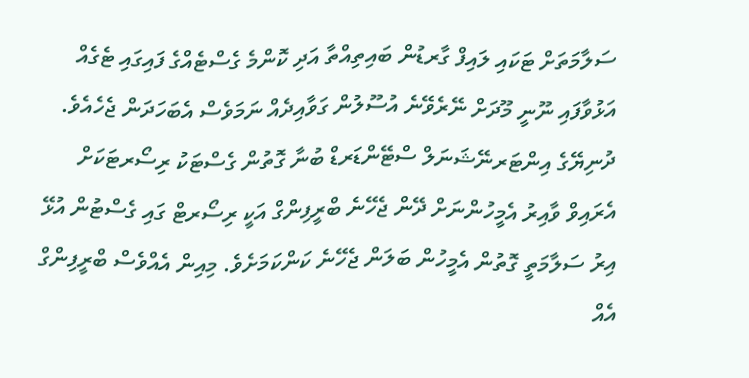ސަލާމަތަށް ޓަކައި ލައިފް ގާރޑުން ބައިތިއްތާ އަދި ކޮންމެ ގެސްޓެއްގެ ފައިގައި ޓެގެއް އަޅުވާފައި ނޫނީ މޫދަށް ނޭރެވޭނެ އުސޫލުން ގަވާއިދެއް ނަމަވެސް އެބަހަދަން ޖެހެއެވެ. ދުނިޔޭގެ އިންޓަރނޭޝަނަލް ސްޓޭންޑަރޑް ބުނާ ގޮތުން ގެސްޓަކު ރިސޯރޓަކަށް އެރައިވް ވާއިރު އެމީހުންނަށް ދޭން ޖެހޭނެ ބްރީފިންގް އަކީ ރިސޯރޓް ގައި ގެސްޓުން އުޅޭ އިރު ސަލާމަތީ ގޮތުން އެމީހުން ބަލަން ޖެހޭނެ ކަންކަމަށެވެ. މިއިން އެއްވެސް ބްރީފިންގް އެއް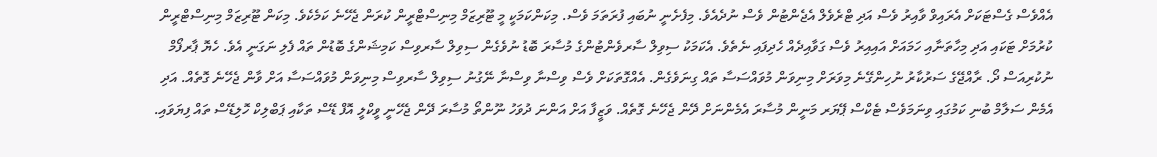އެއްވެސް ގެސްޓަކަށް އެރައިވް ވާއިރު ވެސް އަދި ޓްރެވެލް އެޖެންޓުން ވެސް ނުދެއެވެ. މިފެށެނީ ނުބައި ފުރަތަމަ ވެސް. މިކަންކަމަކީ މީ ޓޫރިޒަމް މިނިސްޓްރީން ކުރަން ޖެހޭނެ ކަމެކެވެ. މިކަން ޓޫރިޒަމް މިނިސްޓްރީން ކުރުމަށް ޓަކައި އަދި މިހާތަނާއި ހަމައަށް އައިއިރު ވެސް ގަވާއިދެއް ހެދިފައި ނެތެވެ. އެކަމަކު ސިވިލް ސާރވެންޓުންގެ މުސާރަ ބޮޑު ނުވެގެން ސިވިލް ސާރވިސް ކަމިޝަންގެ ބޮޑުން ތައް ފެލި ނަގަނީ އެވެ. ހެޔޮ ޕާރފޯމް ނުކުރިއަސް ދޯ. ރާއްޖޭގެ ސަރުކާރު ނުހިންގޭނެ މިވަރަށް މިނިވަން މުވައްސަސާ ތައް ގިނަވެގެން. އެއްގޮތަކަށް ވެސް ވިސްނާ ވިސްނާ ނޭގުނު ސިވިލް ސާރވިސް މިނިވަން މުވައްސަސާ އަށް ވާން ޖެހޭނެ ގޮތެއް. އަދި އެމެން ސަލާމް ބުނި ކަމުގައި ވިނަމަވެސް ޓެކްސް ޕޭޔަރ މަނީން މުސާރަ އެމެންނަށް ދޭން ޖެހޭނެ ގޮތެއް. ވަޒީފާ އަށް އަންނަ ދުވަހު ނޫންތޯ މުސާރަ ދޭން ޖެހޭނީ ވީކްލީ އޮފް ޑޭސް ތަކާއި ޕަބްލިކް ހޮލިޑޭސް ތައް ފިޔަވައި.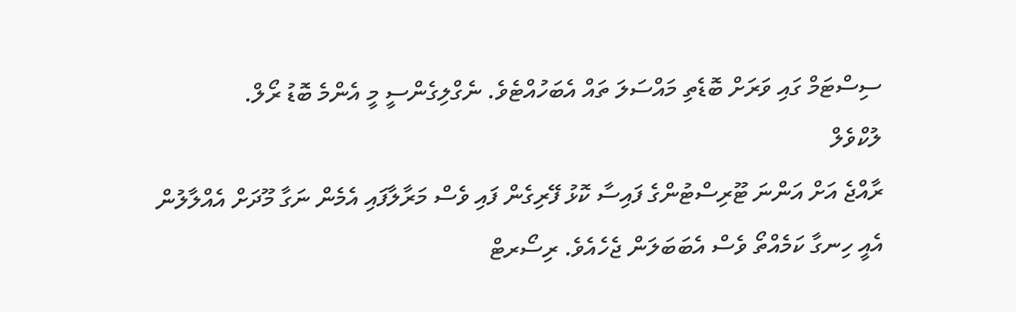ސިސްޓަމް ގައި ވަރަށް ބޮޑެތި މައްސަލަ ތައް އެބަހުއްޓެވެ. ނެގްލިގެންސީ މީ އެންމެ ބޮޑު ރޯލް.
ލުކްވެލް
ރާއްޖެ އަށް އަންނަ ޓޫރިސްޓުންގެ ފައިސާ ކޮޅު ފޭރިގެން ފައި ވެސް މަރާލާފައި އެމެން ނަގާ މޫދަށް އެއްލާލުން އެއީ ހިނގާ ކަމެއްތޯ ވެސް އެބަބަލަން ޖެހެއެވެ. ރިސޯރޓް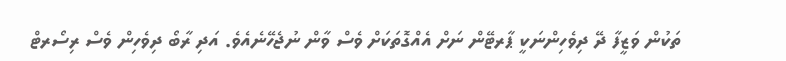ތަކުން ވަޒީފާ ދޭ ދިވެހިންނަކީ ޕާރޓޭން ނަށް އެއްގޮތަކަށް ވެސް ވާން ނުޖެހޭނެއެވެ. އަދި ރާބޯ ދިވެހިން ވެސް ރިސޯރޓް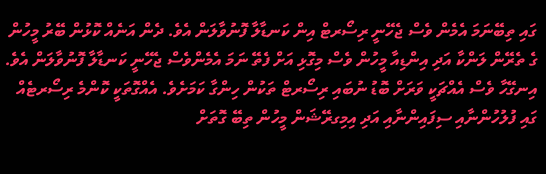ގައި ތިބޭނަމަ އެމެން ވެސް ޖެހޭނީ ރިސޯރޓް އިން ކަނޑާލާ ފޮނުވާލަން އެވެ. ދެން އަނެއް ކޮޅުން ބޭރު މީހުން ގެ ތެރޭން ލަންކާ އަދި އިންޑިއާ މީހުން ވެސް މިގޮޅި އަށް ފެތޭ ނަމަ އެމެންވެސް ޖެހޭނީ ކަނޑާލާ ފޮނުވާލަން އެވެ. އިނގޭހާ ވެސް އެއްޗަކީ ވަރަށް ބޮޑު ނުބައި ރިސޯރޓް ތަކުން ހިންގާ ކަމަށެވެ. އެއްގޮތަކީ ކޮންމެ ރިސޯރޓެއް ގައި ފުލުހުންނާއި ސިފައިންނާއި އަދި އިމިގރޭޝަން މީހުން ތިބޭ ގޮތަށް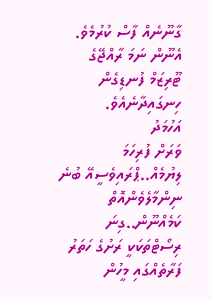ގާނޫނެއް ފާސް ކުރުމެވެ. އެނޫން ނަމަ ރާއްޖޭގެ ޓޫރިޒަމް ފުނޑިގެން ހިނގައިދާނެއެވެ.
އަހުމަދު
ވަރަށް ފުރިހަމަ ލިޔުމެއް..ޕްރައިވެސީއޭ ބުނެ ނިންމާލެވެންއޮތް ކަމެއްނޫން..ގިނަ ރިސޯޓްތަކަކީ ރަށުގެ ހަތަރު ފަރާތެއްގައި މީހުން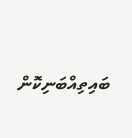ބައިތިއްބަނިކޮން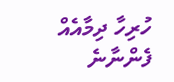ހުރިހާ ދިމާއެއް ފެންނާނެ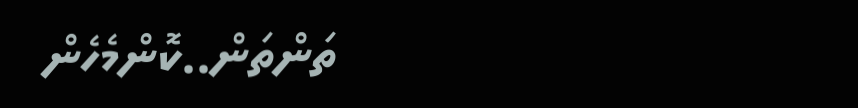ތަންތަން..ކޮންމެހެން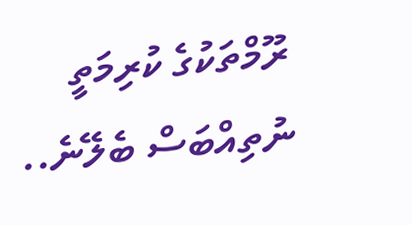ރޫމްތަކުގެ ކުރިމަތީ ނުތިއްބަސް ބެލޭނެ..